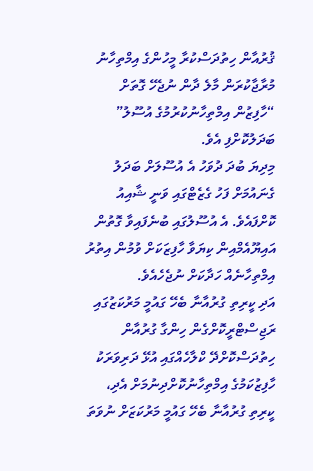ޤުރުއާން ހިތުދަސްކުރާ މީހުންގެ އިމްތިހާނު މުރާޖާކުރަން މާލެ ދާން ނުޖެހޭ ގޮތަށް “ހާފިޒުން އިމްތިހާނުކުރުމުގެ އުސޫލު” ބަދަލުކޮށްފި އެވެ.
މިދިޔަ ބުދަ ދުވަހު އެ އުސޫލަށް ބަދަލު ގެނައުމަށް ފަހު ގެޒެޓްގައި ވަނީ ޝާއިއު ކޮށްފައެވެ. އެ އުސޫލުގައި ބުނެފައިވާ ގޮތުން އައިޔޫއެމްއިން ކިޔަވާ ހާފިޒަކަށް ވުމުން އިތުރު އިމްތިހާނެއް ހަދާކަށް ނުޖެހެއެވެ.
އަދި ކީރިތި ގުރުއާނާ ބެހޭ ގައުމީ މަރުކަޒުގައި ރަޖިސްޓްރީކޮށްގެން ހިންގާ ގުރުއާން ހިތުދަސްކޮށްދޭ ކްލާހެއްގައި އުޅޭ ދަރިވަރަކު ހާފިޒުކަމުގެ އިމްތިހާނުކޮށްދިނުމަށް އެދި، ކީރިތި ގުރުއާނާ ބެހޭ ގައުމީ މަރުކަޒަށް ނުވަތަ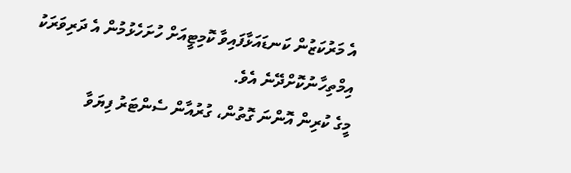އެ މަރުކަޒުން ކަނޑައަޅާފައިވާ ކޮމިޓީއަށް ހުށަހެޅުމުން އެ ދަރިވަރަކު އިމްތިހާނުކޮށްދޭނެ އެވެ.
މީގެ ކުރިން އޮންނަ ގޮތުން، ގުރުއާން ސެންޓަރު ފިޔަވާ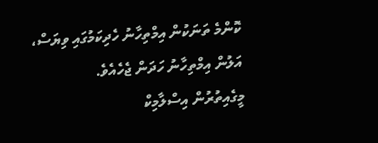ކޮންމެ ތަނަކުން އިމްތިހާނު ހެދިކަމުގައި ވިޔަސް، އަލުން އިމްތިހާނު ހަދަން ޖެހެއެވެ.
މީގެއިތުރުން އިސްލާމިކް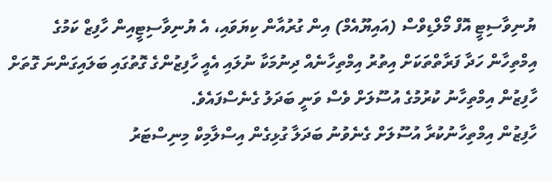ޔުނިވާސިޓީ އޮފް މޯލްޑިވްސް (އައިޔޫއެމް) އިން ގުރުއާން ކިޔަވައި، އެ ޔުނިވާސިޓީއިން ހާފިޒް ކަމުގެ އިމްތިހާން ހަދާ ފަރާތްތަކަށް އިތުރު އިމްތިހާނެއް ދިނުމަކާ ނުލައި އެއީ ހާފިޒުންގެ ގޮތުގައި ބަލައިގަންނަ ގޮތަށް ހާފިޒުން އިމްތިހާނު ކުރުމުގެ އުސޫލަށް ވެސް ވަނީ ބަދަލު ގެނެސްފައެވެ.
ހާފިޒުން އިމްތިހާނުކުރާ އުސޫލަށް ގެނެވުނު ބަދަލާ ގުޅިގެން އިސްލާމިކް މިނިސްޓަރު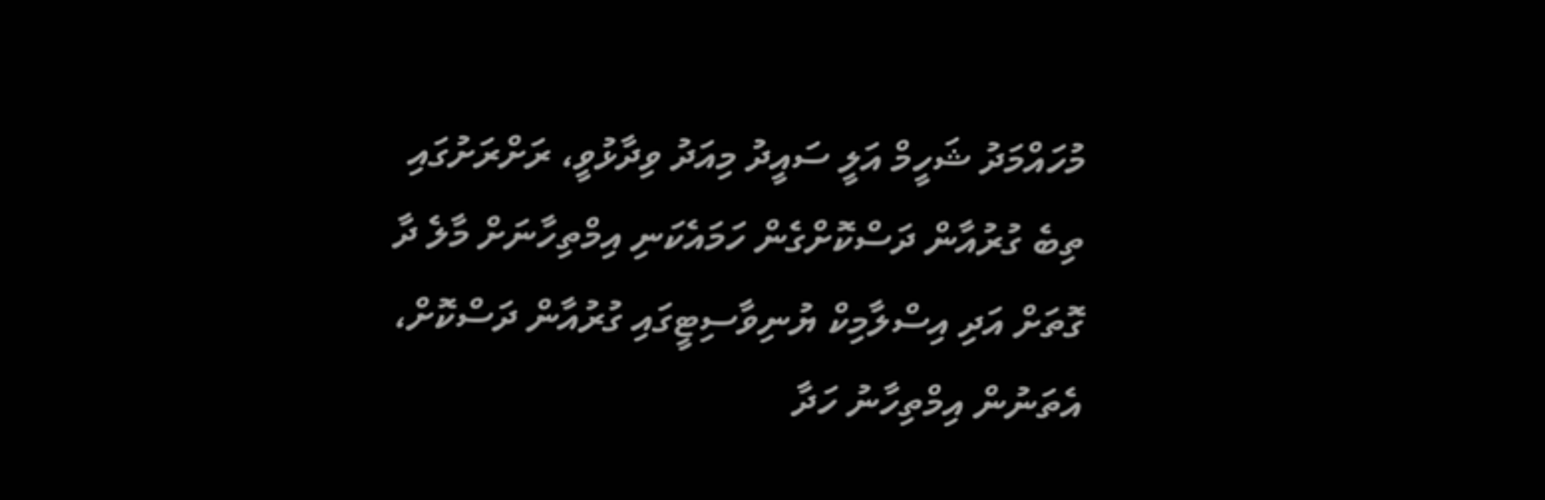މުހައްމަދު ޝަހީމް އަލީ ސައީދު މިއަދު ވިދާޅުވީ، ރަށްރަށުގައި ތިބެ ގުރުއާން ދަސްކޮށްގެން ހަމައެކަނި އިމްތިހާނަށް މާލެ ދާ ގޮތަށް އަދި އިސްލާމިކް ޔުނިވާސިޓީގައި ގުރުއާން ދަސްކޮށް، އެތަނުން އިމްތިހާނު ހަދާ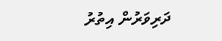ދަރިވަރުން އިތުރު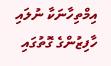އިމްތިހާނަކާ ނުލައި ހާފިޒުންގެ ގޮތުގައި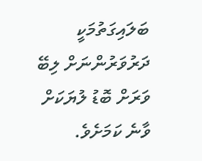ބަލައިގަތުމަކީ ދަރުވަރުންނަށް ލިބޭ ވަރަށް ބޮޑު ލުޔަކަށް ވާނެ ކަމަށެވެ.